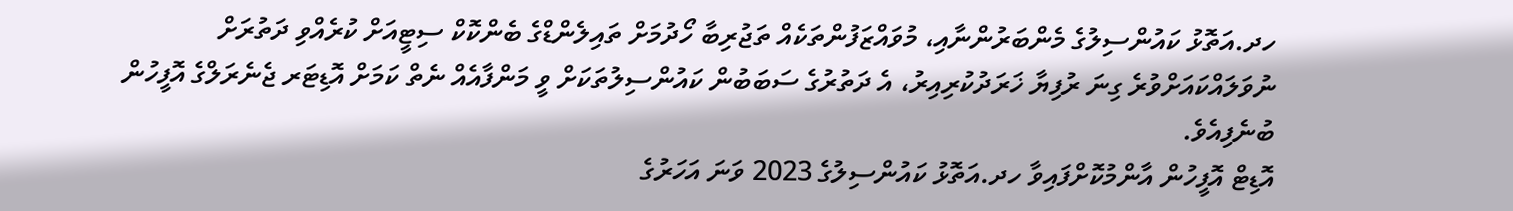ހދ.އަތޮޅު ކައުންސިލުގެ މެންބަރުންނާއި، މުވައްޒަފުންތަކެއް ތަޖުރިބާ ހޯދުމަށް ތައިލެންޑްގެ ބެންކޮކް ސިޓީއަށް ކުރެއްވި ދަތުރަށް ނުވަލައްކައަށްވުރެ ގިނަ ރުފިޔާ ޚަރަދުކުރިއިރު، އެ ދަތުރުގެ ސަބަބުން ކައުންސިލުތަކަށް ވީ މަންފާއެއް ނެތް ކަމަށް އޮޑިޓަރ ޖެނެރަލްގެ އޮފީހުން ބުނެފިއެވެ.
އޮޑިޓް އޮފީހުން އާންމުކޮށްފައިވާ ހދ.އަތޮޅު ކައުންސިލުގެ 2023 ވަނަ އަހަރުގެ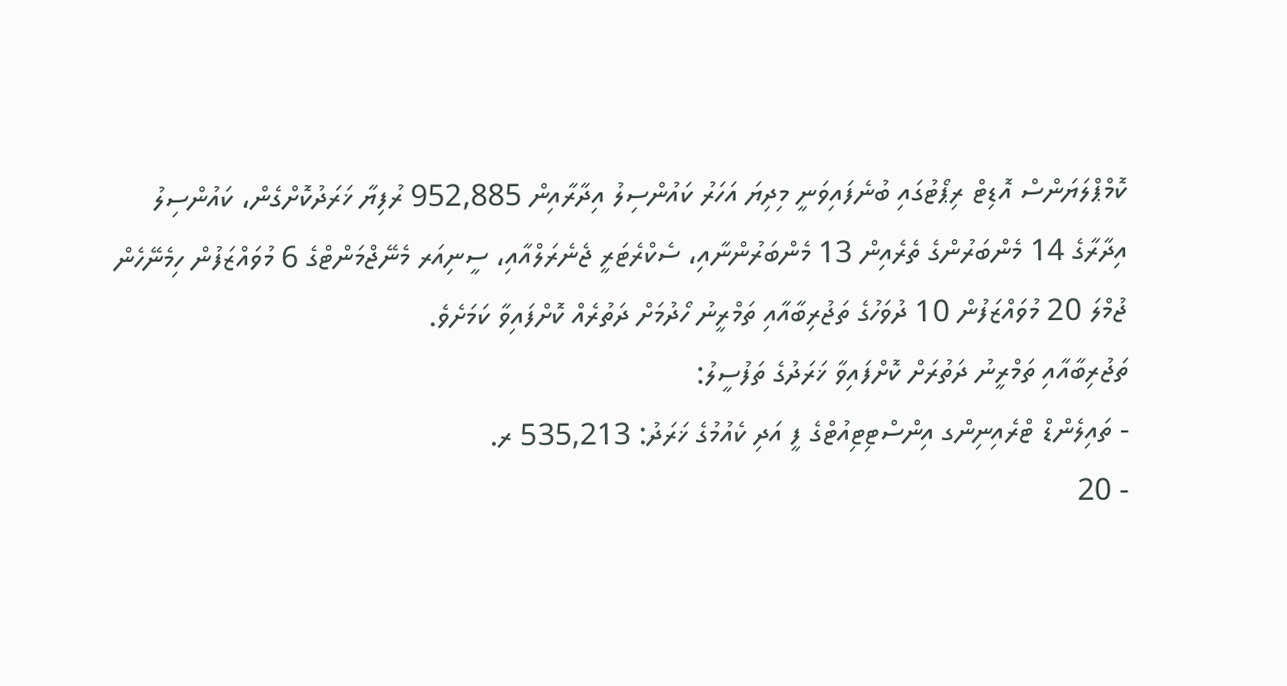ކޮމްޕްލަޔަންސް އޮޑިޓް ރިޕޯޓުގައި ބުނެފައިވަނީ މިދިޔަ އަހަރު ކައުންސިލު އިދާރާއިން 952,885 ރުފިޔާ ޚަރަދުކޮށްގެން، ކައުންސިލު އިދާރާގެ 14 މެންބަރުންގެ ތެރެއިން 13 މެންބަރުންނާއި، ސެކްރެޓަރީ ޖެނެރަލްއާއި، ސީނިއަރ މެނޭޖްމަންޓްގެ 6 މުވައްޒަފުން ހިމެނޭހެން ޖުމްލަ 20 މުވައްޒަފުން 10 ދުވަހުގެ ތަޖުރިބާއާއި ތަމްރީނު ހޯދުމަށް ދަތުރެއް ކޮށްފައިވާ ކަމަށެވެ.
ތަޖުރިބާއާއި ތަމްރީނު ދަތުރަށް ކޮށްފައިވާ ޚަރަދުގެ ތަފުސީލު:
- ތައިލެންޑް ޓްރެއިނިންގ އިންސްޓިޓިއުޓްގެ ފީ އަދި ކެއުމުގެ ޚަރަދު: 535,213 ރ.
- 20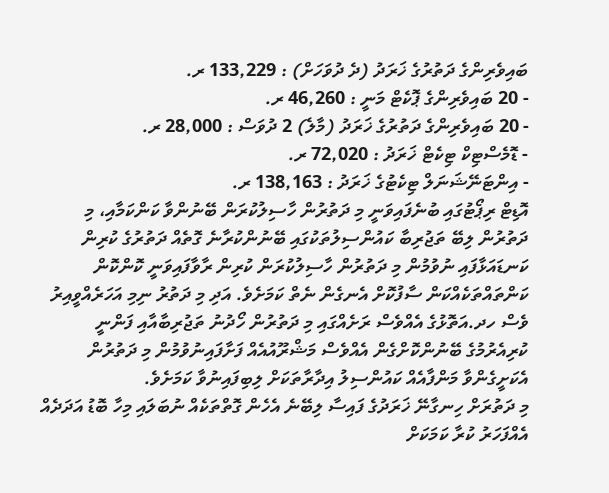ބައިވެރިންގެ ދަތުރުގެ ޚަރަދު (ދެ ދުވަހަށް) : 133,229 ރ.
- 20 ބައިވެރިންގެ ޕޮކެޓް މަނީ : 46,260 ރ.
- 20 ބައިވެރިންގެ ދަތުރުގެ ޚަރަދު (މާލެ) 2 ދުވަސް : 28,000 ރ.
- ޑޮމެސްޓިކް ޓިކެޓް ޚަރަދު : 72,020 ރ.
- އިންޓަނޭޝަނަލް ޓިކެޓުގެ ޚަރަދު : 138,163 ރ.
އޮޑިޓް ރިޕޯޓުގައި ބުނެފައިވަނީ މި ދަތުރުން ހާސިލުކުރަން ބޭނުންވާ ކަންކަމާއި، މި ދަތުރުން ލިބޭ ތަޖުރިބާ ކައުންސިލުތަކުގައި ބޭނުންކުރާނެ ގޮތެއް ދަތުރުގެ ކުރިން ކަނޑައަޅާފައި ނުވުމުން މި ދަތުރުން ހާސިލުކުރަން ކުރިން ރާވާފައިވަނީ ކޮންކޮން ކަންތައްތަކެއްކަން ސާފުކޮށް އެނގެން ނެތް ކަމަށެވެ. އަދި މި ދަތުރު ނިމި އަހަރެއްވީއިރު ވެސް ހދ.އަތޮޅުގެ އެއްވެސް ރަށެއްގައި މި ދަތުރުން ހޯދުނު ތަޖުރިބާއާއި ފަންނީ ކުރިއެރުމުގެ ބޭނުންކޮށްގެން އެއްވެސް މަޝްރޫއުއެއް ފަށާފައިނުވުމުން މި ދަތުރުން އެކަށީގެންވާ މަންފާއެއް ކައުންސިލު އިދާރާތަކަށް ލިބިފައިނުވާ ކަމަށެވެ.
މި ދަތުރަށް ހިނގާނޭ ޚަރަދުގެ ފައިސާ ލިބޭނެ އެހެން ގޮތްތަކެއް ނުބަލައި މިހާ ބޮޑު އަދަދެއް އެއްފަހަރު ކުރާ ކަމަކަށް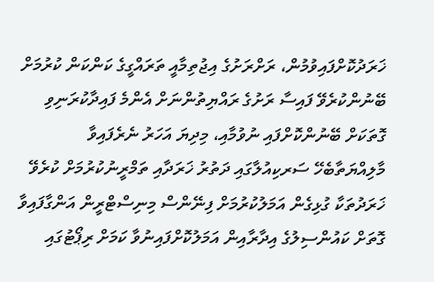ޚަރަދުކޮށްފައިވުމުން، ރަށްރަށުގެ އިޖުތިމާއީ ތަރައްގީގެ ކަންކަން ކުރުމަށް ބޭނުންކުރެވޭ ފައިސާ ރަށުގެ ރައްޔިތުންނަށް އެންމެ ފައިދާކުރަނިވި ގޮތަކަށް ބޭނުންކޮށްފައި ނުވުމާއި، މިދިޔަ އަހަރު ނެރެފައިވާ މާލިއްޔަތާބެހޭ ސަރކިއުލާގައި ދަތުރު ޚަރަދާއި ތަމްރީނުކުރުމަށް ކުރެވޭ ޚަރަދުތަކާ ގުޅިގެން އަމަލުކުރުމަށް ފިނޭންސް މިނިސްޓްރީން އަންގާފައިވާ ގޮތަށް ކައުންސިލުގެ އިދާރާއިން އަމަލުކޮށްފައިނުވާ ކަމަށް ރިޕޯޓުގައި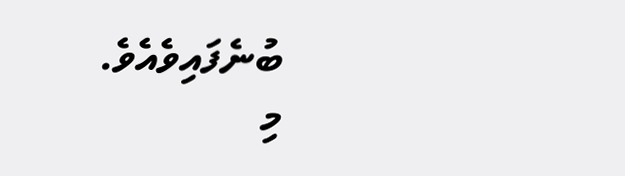ބުނެފައިވެއެވެ.
މި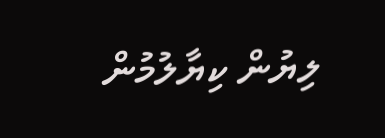ލިޔުން ކިޔާލުމުން